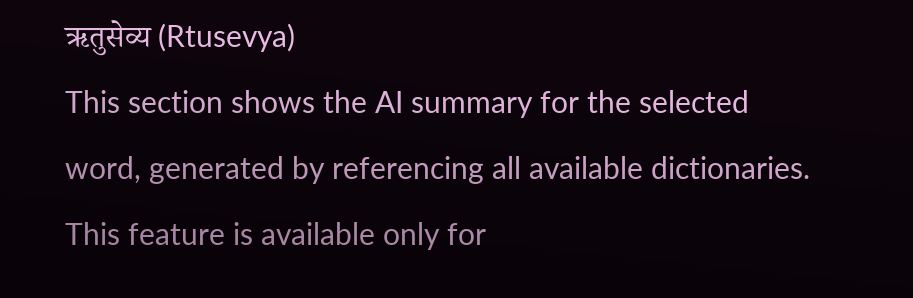ऋतुसेव्य (Rtusevya)
This section shows the AI summary for the selected word, generated by referencing all available dictionaries. This feature is available only for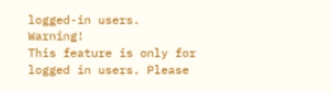logged-in users.
Warning!
This feature is only for logged in users. Please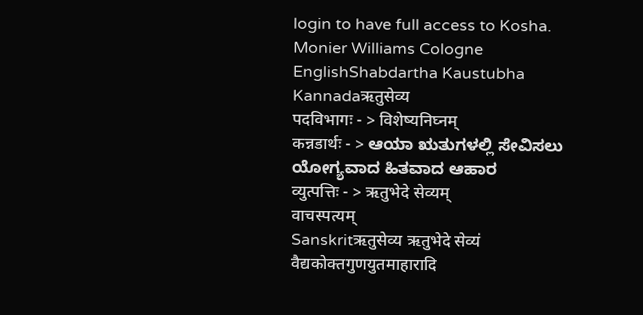login to have full access to Kosha.
Monier Williams Cologne
EnglishShabdartha Kaustubha
Kannadaऋतुसेव्य
पदविभागः - > विशेष्यनिघ्नम्
कन्नडार्थः - > ಆಯಾ ಋತುಗಳಲ್ಲಿ ಸೇವಿಸಲು ಯೋಗ್ಯವಾದ ಹಿತವಾದ ಆಹಾರ
व्युत्पत्तिः - > ऋतुभेदे सेव्यम्
वाचस्पत्यम्
Sanskritऋतुसेव्य ऋतुभेदे सेव्यं वैद्यकोक्तगुणयुतमाहारादि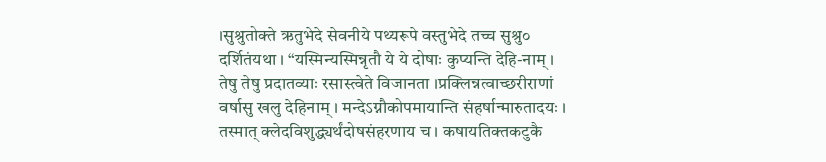।सुश्रुतोक्ते ऋतुभेदे सेवनीये पथ्यरूपे वस्तुभेदे तच्च सुश्रु० दर्शितंयथा । “यस्मिन्यस्मिन्नृतौ ये ये दोषाः कुप्यन्ति देहि-नाम् । तेषु तेषु प्रदातव्याः रसास्त्वेते विजानता ।प्रक्लिन्नत्वाच्छरीराणां वर्षासु खलु देहिनाम् । मन्देऽग्नौकोपमायान्ति संहर्षान्मारुतादयः । तस्मात् क्लेदविशुद्ध्यर्थंदोषसंहरणाय च । कषायतिक्तकटुकै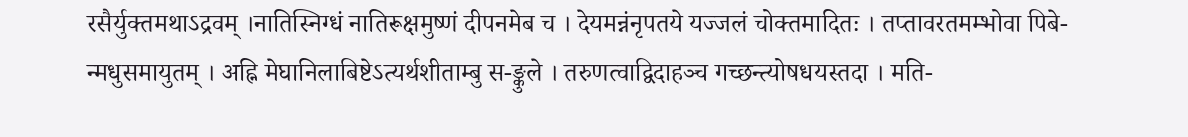रसैर्युक्तमथाऽद्रवम् ।नातिस्निग्धं नातिरूक्षमुष्णं दीपनमेब च । देयमन्नंनृपतये यज्जलं चोक्तमादितः । तप्तावरतमम्भोवा पिबे-न्मधुसमायुतम् । अह्नि मेघानिलाबिष्टेऽत्यर्थशीताम्बु स-ङ्कुले । तरुणत्वाद्विदाहञ्च गच्छन्त्योषधयस्तदा । मति-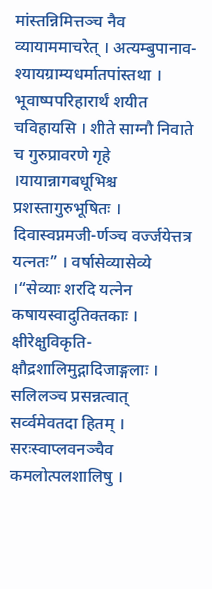मांस्तन्निमित्तञ्च नैव व्यायाममाचरेत् । अत्यम्बुपानाव-श्यायग्राम्यधर्मातपांस्तथा । भूवाष्पपरिहारार्थं शयीत चविहायसि । शीते साग्नौ निवाते च गुरुप्रावरणे गृहे ।यायान्नागबधूभिश्च प्रशस्तागुरुभूषितः । दिवास्वप्नमजी-र्णञ्च वर्ज्जयेत्तत्र यत्नतः” । वर्षासेव्यासेव्ये ।“सेव्याः शरदि यत्नेन कषायस्वादुतिक्तकाः । क्षीरेक्षुविकृति-क्षौद्रशालिमुद्गादिजाङ्गलाः । सलिलञ्च प्रसन्नत्वात् सर्व्वमेवतदा हितम् । सरःस्वाप्लवनञ्चैव कमलोत्पलशालिषु ।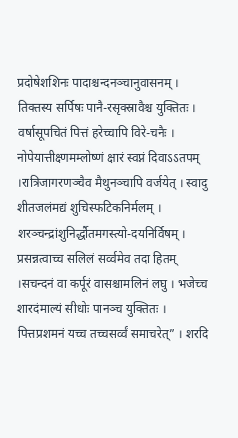प्रदोषेशशिनः पादाश्चन्दनञ्चानुवासनम् । तिक्तस्य सर्पिषः पानै-रसृक्स्रावैश्च युक्तितः । वर्षासूपचितं पित्तं हरेच्चापि विरे-चनैः । नोपेयात्तीक्ष्णमम्लोष्णं क्षारं स्वप्नं दिवाऽऽतपम् ।रात्रिजागरणञ्चैव मैथुनञ्चापि वर्जयेत् । स्वादु शीतजलंमद्यं शुचिस्फटिकनिर्मलम् । शरञ्चन्द्रांशुनिर्द्धौतमगस्त्यो-दयनिर्विषम् । प्रसन्नत्वाच्च सलिलं सर्व्वमेव तदा हितम् ।सचन्दनं वा कर्पूरं वासश्चामलिनं लघु । भजेच्च शारदंमाल्यं सीधोः पानञ्च युक्तितः । पित्तप्रशमनं यच्च तच्चसर्व्वं समाचरेत्” । शरदि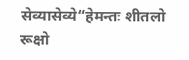सेव्यासेव्ये“हेमन्तः शीतलो रूक्षो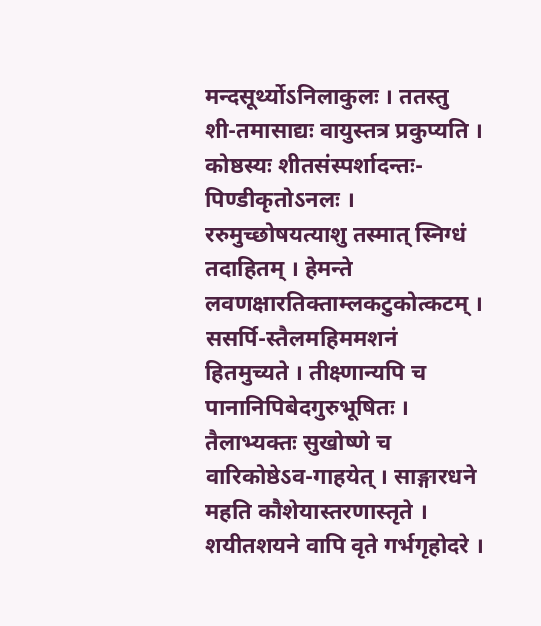मन्दसूर्थ्योऽनिलाकुलः । ततस्तु शी-तमासाद्यः वायुस्तत्र प्रकुप्यति । कोष्ठस्यः शीतसंस्पर्शादन्तः-पिण्डीकृतोऽनलः । ररुमुच्छोषयत्याशु तस्मात् स्निग्धं तदाहितम् । हेमन्ते लवणक्षारतिक्ताम्लकटुकोत्कटम् । ससर्पि-स्तैलमहिममशनं हितमुच्यते । तीक्ष्णान्यपि च पानानिपिबेदगुरुभूषितः । तैलाभ्यक्तः सुखोष्णे च वारिकोष्ठेऽव-गाहयेत् । साङ्गारधने महति कौशेयास्तरणास्तृते । शयीतशयने वापि वृते गर्भगृहोदरे ।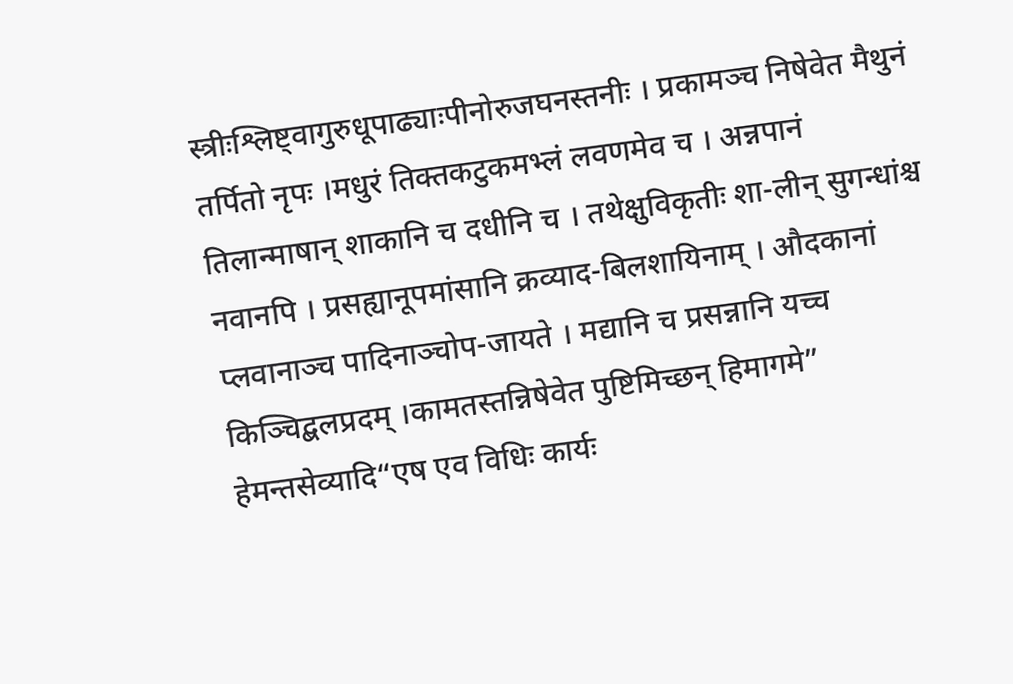स्त्रीःश्लिष्ट्वागुरुधूपाढ्याःपीनोरुजघनस्तनीः । प्रकामञ्च निषेवेत मैथुनं तर्पितो नृपः ।मधुरं तिक्तकटुकमभ्लं लवणमेव च । अन्नपानं तिलान्माषान् शाकानि च दधीनि च । तथेक्षुविकृतीः शा-लीन् सुगन्धांश्च नवानपि । प्रसह्यानूपमांसानि क्रव्याद-बिलशायिनाम् । औदकानां प्लवानाञ्च पादिनाञ्चोप-जायते । मद्यानि च प्रसन्नानि यच्च किञ्चिद्बलप्रदम् ।कामतस्तन्निषेवेत पुष्टिमिच्छन् हिमागमे” हेमन्तसेव्यादि“एष एव विधिः कार्यः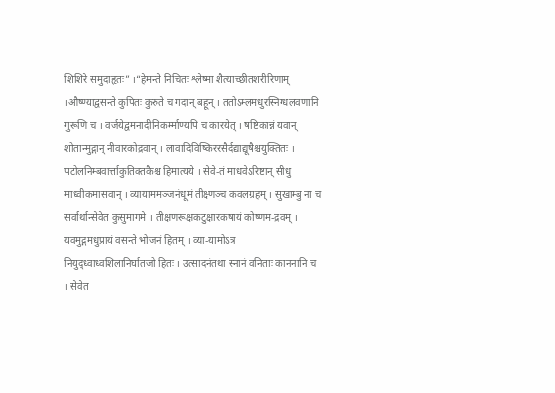शिशिरे समुदाहृतः” ।“हेमन्ते निचितः श्लेष्मा शैत्याच्छीतशरीरिणाम् ।औष्ण्याद्वसन्ते कुपितः कुरुते च गदान् बहून् । ततोऽम्लमधुरस्निग्धलवणानि गुरूणि च । वर्जयेद्वमनादीनिकर्म्माण्यपि च कारयेत् । षष्टिकान्नं यवान् शोतान्मुद्गान् नीवारकोद्रवान् । लावादिविष्किररसैर्दद्याद्यूषैश्चयुक्तितः । पटोलनिम्बवार्त्ताकुतिक्तकैश्च हिमात्यये । सेवे-तं माधवेऽरिष्टान् सीधु माध्वीकमासवान् । व्यायाममञ्जनंधूमं तीक्ष्णञ्च कवलग्रहम् । सुखाम्बु ना च सर्वार्थान्सेवेत कुसुमागमे । तीक्षणरूक्षकटुक्षारकषायं कोष्णम-द्रवम् । यवमुद्गमधुप्रायं वसन्ते भोजनं हितम् । व्या-यामोऽत्र नियुद्ध्वाध्वशिलानिर्घातजो हितः । उत्सादनंतथा स्नानं वनिताः काननानि च । सेवेत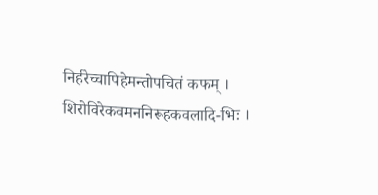निर्हरेच्चापिहेमन्तोपचितं कफम् । शिरोविरेकवमननिरूहकवलादि-भिः ।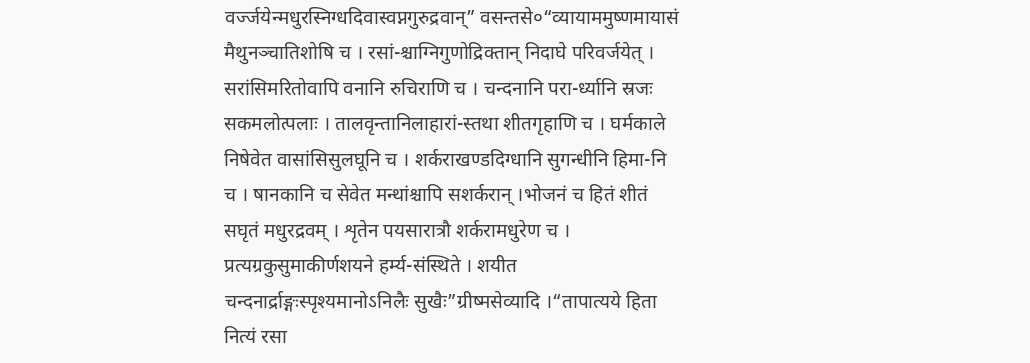वर्ज्जयेन्मधुरस्निग्धदिवास्वप्नगुरुद्रवान्” वसन्तसे०“व्यायाममुष्णमायासं मैथुनञ्चातिशोषि च । रसां-श्चाग्निगुणोद्रिक्तान् निदाघे परिवर्जयेत् । सरांसिमरितोवापि वनानि रुचिराणि च । चन्दनानि परा-र्ध्यानि स्रजः सकमलोत्पलाः । तालवृन्तानिलाहारां-स्तथा शीतगृहाणि च । घर्मकाले निषेवेत वासांसिसुलघूनि च । शर्कराखण्डदिग्धानि सुगन्धीनि हिमा-नि च । षानकानि च सेवेत मन्थांश्चापि सशर्करान् ।भोजनं च हितं शीतं सघृतं मधुरद्रवम् । शृतेन पयसारात्रौ शर्करामधुरेण च । प्रत्यग्रकुसुमाकीर्णशयने हर्म्य-संस्थिते । शयीत चन्दनार्द्राङ्गःस्पृश्यमानोऽनिलैः सुखैः”ग्रीष्मसेव्यादि ।“तापात्यये हिता नित्यं रसा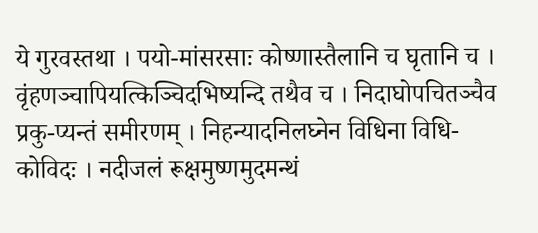ये गुरवस्तथा । पयो-मांसरसाः कोष्णास्तैलानि च घृतानि च । वृंहणञ्चापियत्किञ्चिदभिष्यन्दि तथैव च । निदाघोपचितञ्चैव प्रकु-प्यन्तं समीरणम् । निहन्यादनिलघ्नेन विधिना विधि-कोविदः । नदीजलं रूक्षमुष्णमुदमन्थं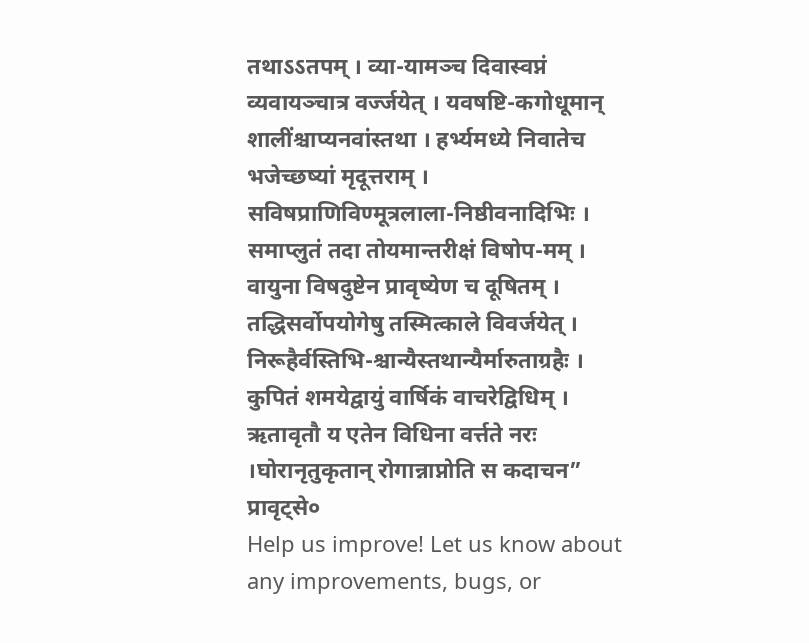तथाऽऽतपम् । व्या-यामञ्च दिवास्वप्नं व्यवायञ्चात्र वर्ज्जयेत् । यवषष्टि-कगोधूमान् शालींश्चाप्यनवांस्तथा । हर्भ्यमध्ये निवातेच भजेच्छष्यां मृदूत्तराम् । सविषप्राणिविण्मूत्रलाला-निष्ठीवनादिभिः । समाप्लुतं तदा तोयमान्तरीक्षं विषोप-मम् । वायुना विषदुष्टेन प्रावृष्येण च दूषितम् । तद्धिसर्वोपयोगेषु तस्मित्काले विवर्जयेत् । निरूहैर्वस्तिभि-श्चान्यैस्तथान्यैर्मारुताग्रहैः । कुपितं शमयेद्वायुं वार्षिकं वाचरेद्विधिम् । ऋतावृतौ य एतेन विधिना वर्त्तते नरः ।घोरानृतुकृतान् रोगान्नाप्नोति स कदाचन” प्रावृट्से०
Help us improve! Let us know about any improvements, bugs, or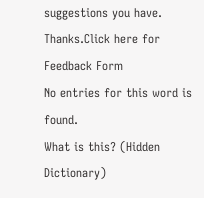suggestions you have. Thanks.Click here for Feedback Form
No entries for this word is found.
What is this? (Hidden Dictionary)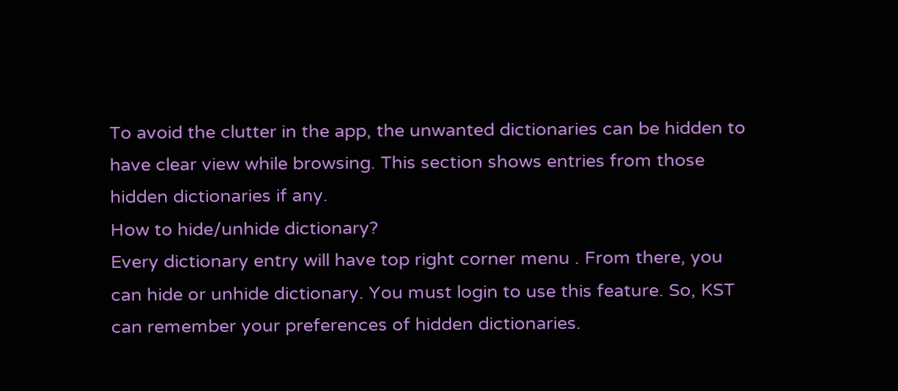To avoid the clutter in the app, the unwanted dictionaries can be hidden to have clear view while browsing. This section shows entries from those hidden dictionaries if any.
How to hide/unhide dictionary?
Every dictionary entry will have top right corner menu . From there, you can hide or unhide dictionary. You must login to use this feature. So, KST can remember your preferences of hidden dictionaries.